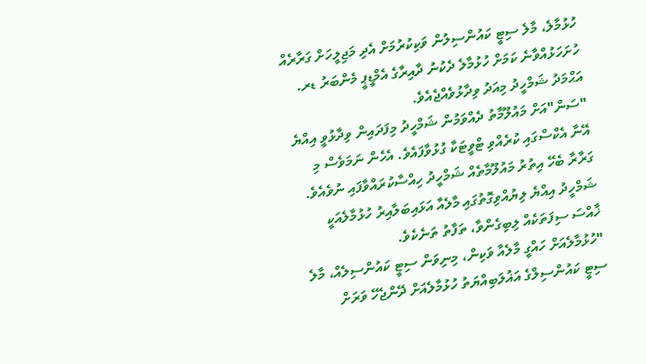ހުޅުމާލެ، މާލެ ސިޓީ ކައުންސިލުން ވަކިކުރުމަށް އެދި މަޖިލީހަށް ގަރާރެއް ހުށަހަޅުއްވާނެ ކަމަށް ހުޅުމާލެ ދެކުނު ދާއިރާގެ އެމްޑީޕީ މެންބަރު ޑރ. އަޙްމަދު ޝަމްހީދު މިއަދު ވިދާޅުވެއްޖެއެވެ.
"ސަން"އަށް މައުލޫމާތު ދެއްވަމުން ޝަމްހީދު މިފަދައިން ވިދާޅުވީ އިއްޔެ އޭނާ އެކްސްގައި ކުރެއްވި ޓްވީޓަކާ ގުޅުވާފައެވެ. އެހެން ނަމަވެސް މި ގަރާރާ ބެހޭ އިތުރު މައުލޫމާތެއް ޝަމްހީދު ހިއްސާކުރައްވާފައި ނުވެއެވެ.
ޝަމްހީދު އިއްޔެ ލިޔުއްވިގޮތުގައި މާލެއާ އަޅައިބަލާއިރު ހުޅުމާލެއަކީ ޚާއްސަ ސިފަތަކެއް ލިބިގެންވާ، ތަފާތު ތަނެކެވެ.
"ހުޅުމާލެއަށް ހައްގީ މާލެއާ ވަކިން، މިނިވަން ސިޓީ ކައުންސިލެއް، މާލެ ސިޓީ ކައުންސިލްގެ އަޣުލަބިއްޔަތު ހުޅުމާލެއަށް ދޭންޖެހޭ ވަރަށް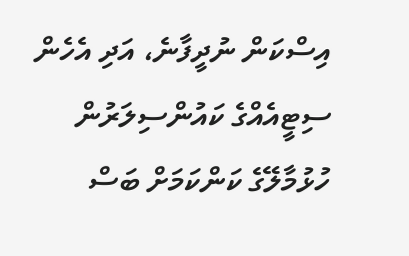އިސްކަން ނުދީފާނެ، އަދި އެހެން ސިޓީއެއްގެ ކައުންސިލަރުން ހުޅުމާލޭގެ ކަންކަމަށް ބަސް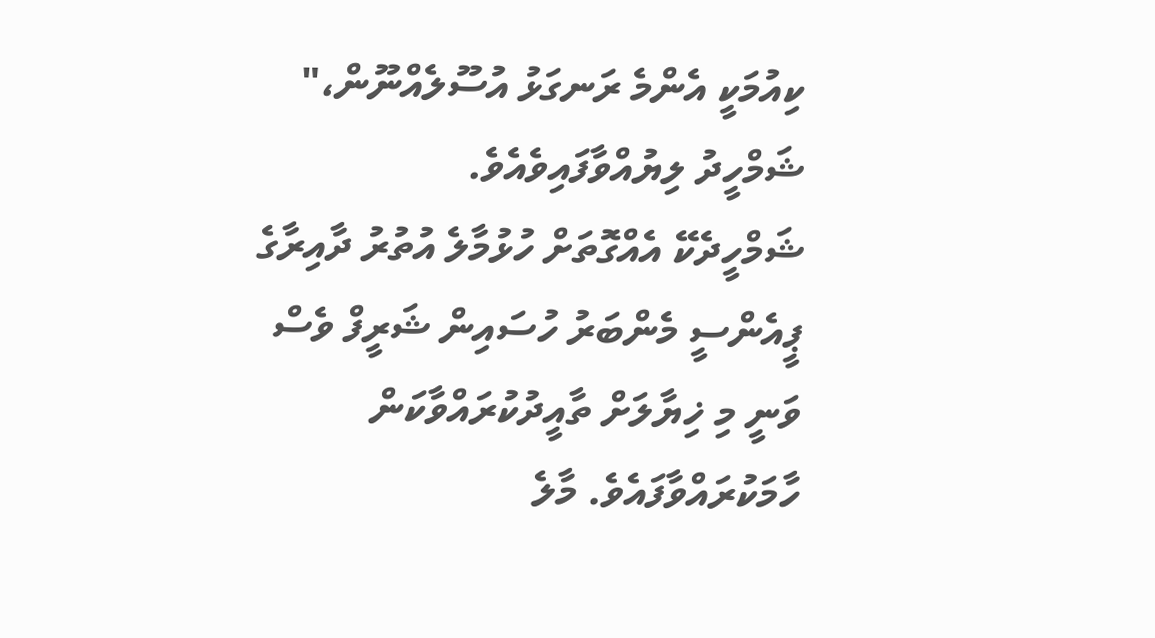ކިއުމަކީ އެންމެ ރަނގަޅު އުސޫލެއްނޫން،" ޝަމްހީދު ލިޔުއްވާފައިވެއެވެ.
ޝަމްހީދެކޭ އެއްގޮތަށް ހުޅުމާލެ އުތުރު ދާއިރާގެ ޕީއެންސީ މެންބަރު ހުސައިން ޝަރީފް ވެސް ވަނީ މި ޚިޔާލަށް ތާއީދުކުރައްވާކަން ހާމަކުރައްވާފައެވެ. މާލެ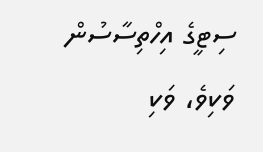ސިޓީގެ އިހްތިސާސުން ވަކިވެ، ވަކި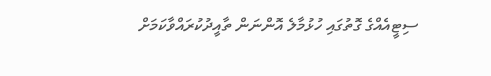ސިޓީއެއްގެ ގޮތުގައި ހުޅުމާލެ އޮންނަން ތާއީދުކުރައްވާކަމަށް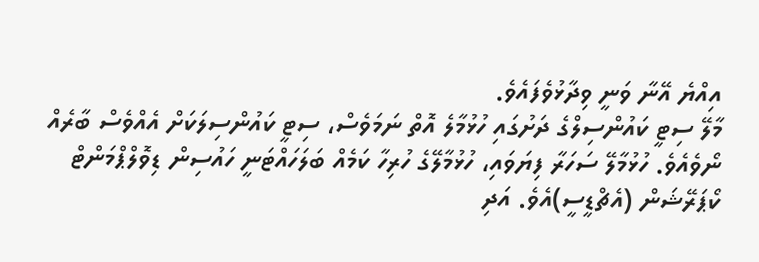އިއްޔެ އޭނާ ވަނީ ވިދާޅުވެފައެވެ.
މާލޭ ސިޓީ ކައުންސިލްގެ ދަށުގައި ހުޅުމާލެ އޮތް ނަމަވެސް، ސިޓީ ކައުންސިލަކަށް އެއްވެސް ބާރެއް ނޯވެއެވެ. ހުޅުމާލޭ ސަހަރާ ފިޔަވައި، ހުޅުމާލޭގެ ހުރިހާ ކަމެއް ބަލަހައްޓަނީ ހައުސިން ޑިވޮލްޕްމަންޓް ކޯޕަރޭޝަން (އެޗްޑީސީ)އެވެ. އަދި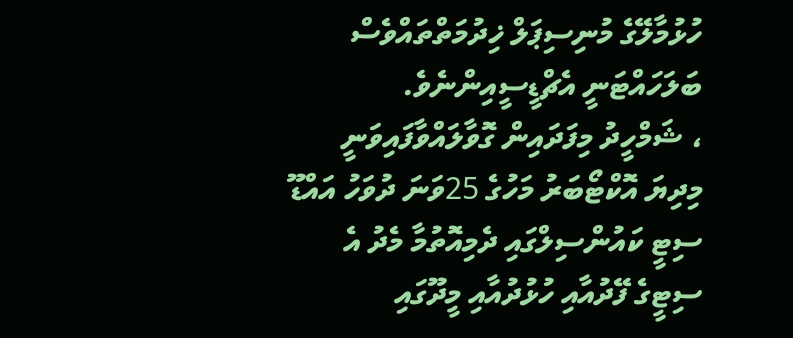ހުޅުމާލޭގެ މުނިސިޕަލް ޚިދުމަތްތައްވެސް ބަލަހައްޓަނީ އެޗްޑީސީއިންނެވެ.
، ޝަމްހީދު މިފަދައިން ގޮވާލައްވާފައިވަނީ މިދިޔަ އޮކްޓޯބަރު މަހުގެ 25ވަނަ ދުވަހު އައްޑޫ ސިޓީ ކައުންސިލްގައި ދެމިއޮތުމާ މެދު އެ ސިޓީގެ ފޭދުއާއި ހުޅުދުއާއި މީދޫގައި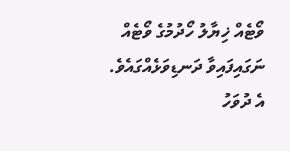ވޯޓެއް ޚިޔާލު ހޯދުމުގެ ވޯޓެއް ނަގައިފައިވާ ދަނޑިވަޅެއްގައެވެ.
އެ ދުވަހު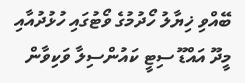ބޭއްވި ޚިޔާލު ހޯދުމުގެ ވޯޓުގައި ހުޅުދުއާއި މީދޫ އައްޑޫ ސިޓީ ކައުންސިލާ ވަކިވާން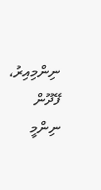ނިންމިއިރު، ފޭދޫން ނިންމީ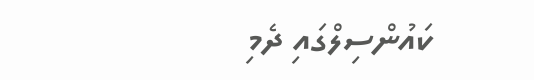ކައުންސިލްގައި ދެމި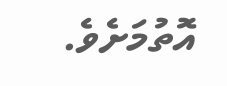އޮތުމަށެވެ.